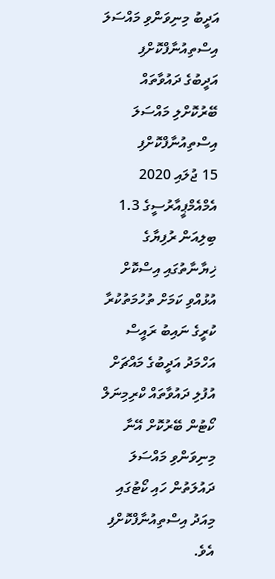އަދީބު މިނިވަންވި މައްސަލަ އިސްތިއުނާފްކޮށްފި
އަދީބުގެ ދައުވާތައް ބޭރުކޮށްލި މައްސަލަ އިސްތިއުނާފްކޮށްފި
15 ޖުލައި 2020
އެމްއެމްޕީއާރުސީގެ 1.3 ބިލިއަން ރުފިޔާގެ ޚިޔާނާތުގައި އިސްކޮށް އުޅުއްވި ކަމަށް ތުހުމަތުކުރާ ކުރީގެ ނައިބު ރައީސް އަހްމަދު އަދީބުގެ މައްޗަށް އުފުލި ދައުވާތައް ކްރިމިނަލް ކޯޓުން ބޭރުކޮށް އޭނާ މިނިވަންވި މައްސަލަ ދައުލަތުން ހައި ކޯޓުގައި މިއަދު އިސްތިއުނާފްކޮށްފި އެވެ.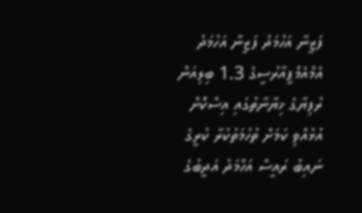ފަޒީނާ އަހުމަދު ފަޒީނާ އަހުމަދު
އެމްއެމްޕީއާރުސީގެ 1.3 ބިލިއަން ރުފިޔާގެ ޚިޔާނާތުގައި އިސްކޮށް އުޅުއްވި ކަމަށް ތުހުމަތުކުރާ ކުރީގެ ނައިބު ރައީސް އަހްމަދު އަދީބުގެ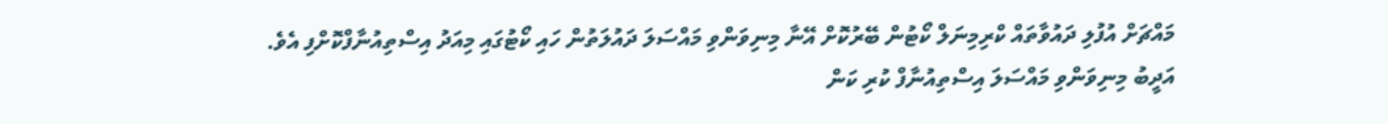މައްޗަށް އުފުލި ދައުވާތައް ކްރިމިނަލް ކޯޓުން ބޭރުކޮށް އޭނާ މިނިވަންވި މައްސަލަ ދައުލަތުން ހައި ކޯޓުގައި މިއަދު އިސްތިއުނާފްކޮށްފި އެވެ.
އަދީބު މިނިވަންވި މައްސަލަ އިސްތިއުނާފް ކުރި ކަން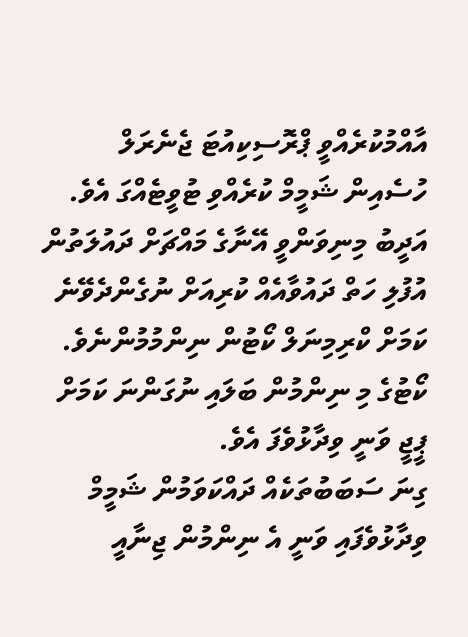އާއްމުކުރެއްވީ ޕްރޮސިކިއުޓަ ޖެނެރަލް ހުސެއިން ޝަމީމް ކުރެއްވި ޓުވީޓެއްގަ އެވެ.
އަދީބު މިނިވަންވީ އޭނާގެ މައްޗަށް ދައުލަތުން އުފުލި ހަތް ދައުވާއެއް ކުރިއަށް ނުގެންދެވޭނެ ކަމަށް ކްރިމިނަލް ކޯޓުން ނިންމުމުންނެވެ. ކޯޓުގެ މި ނިންމުން ބަލައި ނުގަންނަ ކަމަށް ޕީޖީ ވަނީ ވިދާޅުވެފަ އެވެ.
ގިނަ ސަބަބުތަކެއް ދައްކަވަމުން ޝަމީމް ވިދާޅުވެފައި ވަނީ އެ ނިންމުން ޖިނާއީ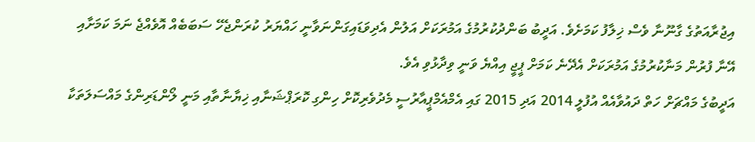އިޖުރާއަތުގެ ގާނޫނާ ވެސް ޚިލާފު ކަމަށެވެ. އަދީބު ބަންދުކުރުމުގެ އަމުރަކަށް އަލުން އެދިވަޑައިގަންނަވާނީ ހައްޔަރު ކުރަންޖެހޭ ސަބަބެއް އޮވެއްޖެ ނަމަ ކަމަށާއި އޭނާ ފުރުން މަނާކުރުމުގެ އަމުރަކަށް އެދޭނެ ކަމަށް ޕީޖީ އިއްޔެ ވަނީ ވިދާޅުވި އެވެ.
އަދީބުގެ މައްޗަށް ހަތް ދައުވާއެއް އުފުލީ 2014 އަދި 2015 ގައި އެމްއެމްޕީއާރުސީ މެދުވެރިކޮށް ހިންގި ކޮރަޕްޝަނާއި ޚިޔާނާތާއި މަނީ ލޯންޑަރިންގެ މައްސަލަތަކާ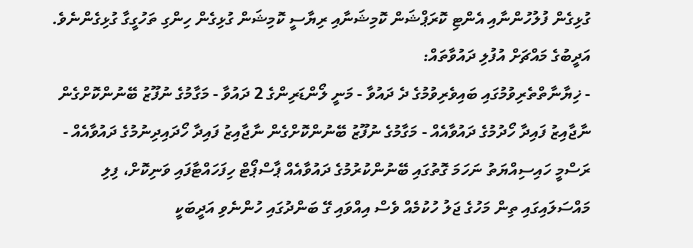ގުޅިގެން ފުލުހުންނާއި އެންޓި ކޮރަޕްޝަން ކޮމިޝަނާއި ރިޔާސީ ކޮމިޝަން ގުޅިގެން ހިންގި ތަހުގީގާ ގުޅިގެންނެވެ.
އަދީބުގެ މައްޗަށް އުފުލި ދައުވާތައް:
- ޚިޔާނާތްތެރިވުމުގައި ބައިވެރިވުމުގެ ދެ ދައުވާ - މަނީ ލޯންޑަރިންގެ 2 ދައުވާ - މަގާމުގެ ނުފޫޒު ބޭނުންކޮށްގެން ނާޖާއިޒު ފައިދާ ހޯދުމުގެ ދައުވާއެއް - މަގާމުގެ ނުފޫޒު ބޭނުންކޮށްގެން ނާޖާއިޒު ފައިދާ ހޯދައިދިނުމުގެ ދައުވާއެއް - ރަސްމީ ހައިސިއްޔަތު ނަހަމަ ގޮތުގައި ބޭނުންކުރުމުގެ ދައުވާއެއް ޕާސްޕޯޓް ހިފަހައްޓާފައި ވަނިކޮށް، ފިލި މައްސަލައިގައި ތިން މަހުގެ ޖަލު ހުކުމެއް ވެސް އިއްވައި ގޭ ބަންދުގައި ހުންނެވި އަދީބަކީ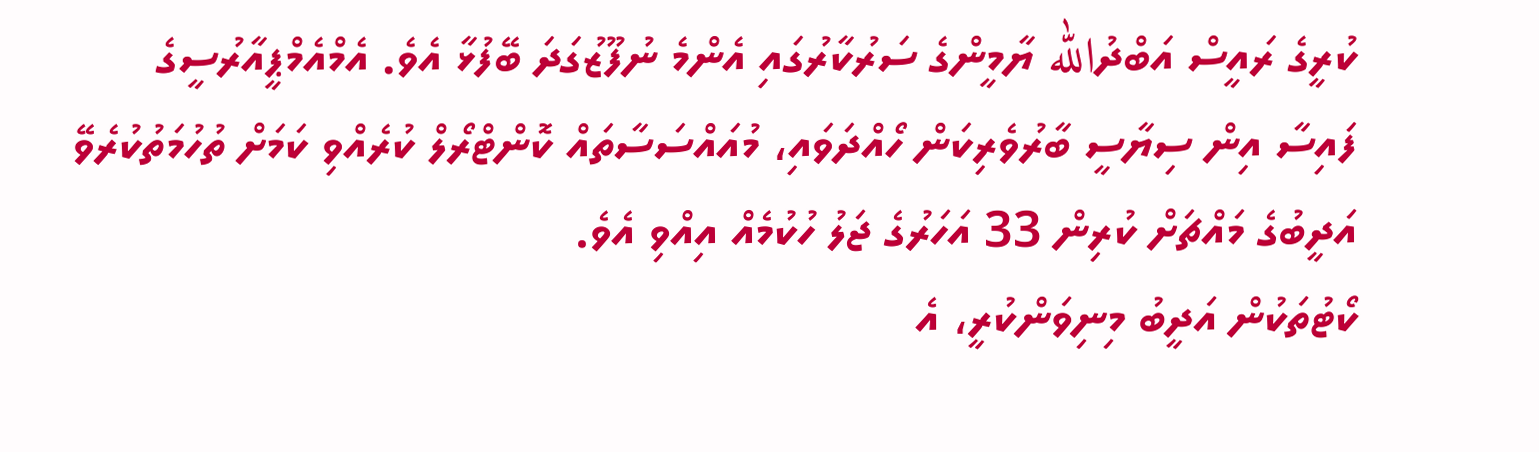ކުރީގެ ރައީސް އަބްދުالله ޔާމީންގެ ސަރުކާރުގައި އެންމެ ނުފޫޒުގަދަ ބޭފުޅާ އެވެ. އެމްއެމްޕީއާރުސީގެ ފައިސާ އިން ސިޔާސީ ބާރުވެރިކަން ހޯއްދަވައި، މުއައްސަސާތައް ކޮންޓްރޯލް ކުރެއްވި ކަމަށް ތުހުމަތުކުރެވޭ އަދީބުގެ މައްޗަށް ކުރިން 33 އަހަރުގެ ޖަލު ހުކުމެއް އިއްވި އެވެ.
ކޯޓުތަކުން އަދީބު މިނިވަންކުރީ، އެ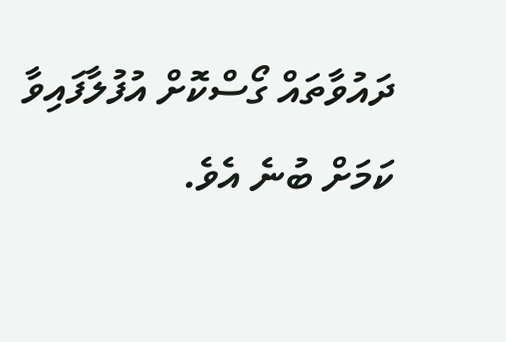ދައުވާތައް ގޯސްކޮށް އުފުލާފައިވާ ކަމަށް ބުނެ އެވެ.